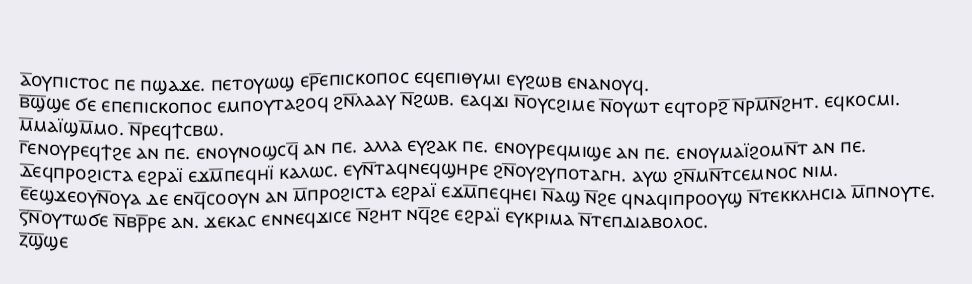ⲁ̅ⲟⲩⲡⲓⲥⲧⲟⲥ ⲡⲉ ⲡϣⲁϫⲉ. ⲡⲉⲧⲟⲩⲱϣ ⲉⲣ̅ⲉⲡⲓⲥⲕⲟⲡⲟⲥ ⲉϥⲉⲡⲓⲑⲩⲙⲓ ⲉⲩϩⲱⲃ ⲉⲛⲁⲛⲟⲩϥ.
ⲃ̅ϣ̅ϣⲉ ϭⲉ ⲉⲡⲉⲡⲓⲥⲕⲟⲡⲟⲥ ⲉⲙⲡⲟⲩⲧⲁϩⲟϥ ϩⲛ̅ⲗⲁⲁⲩ ⲛ̅ϩⲱⲃ. ⲉⲁϥϫⲓ ⲛ̅ⲟⲩⲥϩⲓⲙⲉ ⲛ̅ⲟⲩⲱⲧ ⲉϥⲧⲟⲣϩ̅ ⲛ̅ⲣⲙ̅ⲛ̅ϩⲏⲧ. ⲉϥⲕⲟⲥⲙⲓ. ⲙ̅ⲙⲁⲓ̈ϣⲙ̅ⲙⲟ. ⲛ̅ⲣⲉϥϯⲥⲃⲱ.
ⲅ̅ⲉⲛⲟⲩⲣⲉϥϯϩⲉ ⲁⲛ ⲡⲉ. ⲉⲛⲟⲩⲛⲟϣⲥϥ̅ ⲁⲛ ⲡⲉ. ⲁⲗⲗⲁ ⲉⲩϩⲁⲕ ⲡⲉ. ⲉⲛⲟⲩⲣⲉϥⲙⲓϣⲉ ⲁⲛ ⲡⲉ. ⲉⲛⲟⲩⲙⲁⲓ̈ϩⲟⲙⲛ̅ⲧ ⲁⲛ ⲡⲉ.
ⲇ̅ⲉϥⲡⲣⲟϩⲓⲥⲧⲁ ⲉϩⲣⲁⲓ̈ ⲉϫⲙ̅ⲡⲉϥⲏⲓ̈ ⲕⲁⲗⲱⲥ. ⲉⲩⲛ̅ⲧⲁϥⲛⲉϥϣⲏⲣⲉ ϩⲛ̅ⲟⲩϩⲩⲡⲟⲧⲁⲅⲏ. ⲁⲩⲱ ϩⲛ̅ⲙⲛ̅ⲧⲥⲉⲙⲛⲟⲥ ⲛⲓⲙ.
ⲉ̅ⲉϣϫⲉⲟⲩⲛ̅ⲟⲩⲁ ⲇⲉ ⲉⲛϥ̅ⲥⲟⲟⲩⲛ ⲁⲛ ⲙ̅ⲡⲣⲟϩⲓⲥⲧⲁ ⲉϩⲣⲁⲓ̈ ⲉϫⲙ̅ⲡⲉϥⲏⲉⲓ ⲛ̅ⲁϣ ⲛ̅ϩⲉ ϥⲛⲁϥⲓⲡⲣⲟⲟⲩϣ ⲛ̅ⲧⲉⲕⲕⲗⲏⲥⲓⲁ ⲙ̅ⲡⲛⲟⲩⲧⲉ.
ⲋ̅ⲛ̅ⲟⲩⲧⲱϭⲉ ⲛ̅ⲃⲣ̅ⲣⲉ ⲁⲛ. ϫⲉⲕⲁⲥ ⲉⲛⲛⲉϥϫⲓⲥⲉ ⲛ̅ϩⲏⲧ ⲛϥ̅ϩⲉ ⲉϩⲣⲁⲓ̈ ⲉⲩⲕⲣⲓⲙⲁ ⲛ̅ⲧⲉⲡⲇⲓⲁⲃⲟⲗⲟⲥ.
ⲍ̅ϣ̅ϣⲉ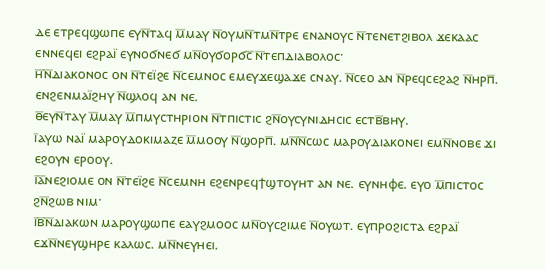ⲇⲉ ⲉⲧⲣⲉϥϣⲱⲡⲉ ⲉⲩⲛ̅ⲧⲁϥ ⲙ̅ⲙⲁⲩ ⲛ̅ⲟⲩⲙⲛ̅ⲧⲙⲛ̅ⲧⲣⲉ ⲉⲛⲁⲛⲟⲩⲥ ⲛ̅ⲧⲉⲛⲉⲧϩⲓⲃⲟⲗ ϫⲉⲕⲁⲁⲥ ⲉⲛⲛⲉϥⲉⲓ ⲉϩⲣⲁⲓ̈ ⲉⲩⲛⲟϭⲛⲉϭ ⲙⲛ̅ⲟⲩϭⲟⲣϭⲥ̅ ⲛ̅ⲧⲉⲡⲇⲓⲁⲃⲟⲗⲟⲥ·
ⲏ̅ⲛ̅ⲇⲓⲁⲕⲟⲛⲟⲥ ⲟⲛ ⲛ̅ⲧⲉⲓ̈ϩⲉ ⲛ̅ⲥⲉⲙⲛⲟⲥ ⲉⲙⲉⲩϫⲉϣⲁϫⲉ ⲥⲛⲁⲩ. ⲛ̅ⲥⲉⲟ ⲁⲛ ⲛ̅ⲣⲉϥⲥⲉϩⲁϩ ⲛ̅ⲏⲣⲡ̅. ⲉⲛϩⲉⲛⲙⲁⲓ̈ϩⲏⲩ ⲛ̅ϣⲗⲟϥ ⲁⲛ ⲛⲉ.
ⲑ̅ⲉⲩⲛ̅ⲧⲁⲩ ⲙ̅ⲙⲁⲩ ⲙ̅ⲡⲙⲩⲥⲧⲏⲣⲓⲟⲛ ⲛ̅ⲧⲡⲓⲥⲧⲓⲥ ϩⲛ̅ⲟⲩⲥⲩⲛⲓⲇⲏⲥⲓⲥ ⲉⲥⲧⲃ̅ⲃⲏⲩ.
ⲓ̅ⲁⲩⲱ ⲛⲁⲓ̈ ⲙⲁⲣⲟⲩⲇⲟⲕⲓⲙⲁⲍⲉ ⲙ̅ⲙⲟⲟⲩ ⲛ̅ϣⲟⲣⲡ̅. ⲙⲛ̅ⲛ̅ⲥⲱⲥ ⲙⲁⲣⲟⲩⲇⲓⲁⲕⲟⲛⲉⲓ ⲉⲙⲛ̅ⲛⲟⲃⲉ ϫⲓ ⲉϩⲟⲩⲛ ⲉⲣⲟⲟⲩ.
ⲓ̅ⲁ̅ⲛⲉϩⲓⲟⲙⲉ ⲟⲛ ⲛ̅ⲧⲉⲓ̈ϩⲉ ⲛ̅ⲥⲉⲙⲛⲏ ⲉϩⲉⲛⲣⲉϥϯϣⲧⲟⲩⲏⲧ ⲁⲛ ⲛⲉ. ⲉⲩⲛⲏⲫⲉ. ⲉⲩⲟ ⲙ̅ⲡⲓⲥⲧⲟⲥ ϩⲛ̅ϩⲱⲃ ⲛⲓⲙ·
ⲓ̅ⲃ̅ⲛ̅ⲇⲓⲁⲕⲱⲛ ⲙⲁⲣⲟⲩϣⲱⲡⲉ ⲉⲁⲩϩⲙⲟⲟⲥ ⲙⲛ̅ⲟⲩⲥϩⲓⲙⲉ ⲛ̅ⲟⲩⲱⲧ. ⲉⲩⲡⲣⲟϩⲓⲥⲧⲁ ⲉϩⲣⲁⲓ̈ ⲉϫⲛ̅ⲛⲉⲩϣⲏⲣⲉ ⲕⲁⲗⲱⲥ. ⲙⲛ̅ⲛⲉⲩⲏⲉⲓ.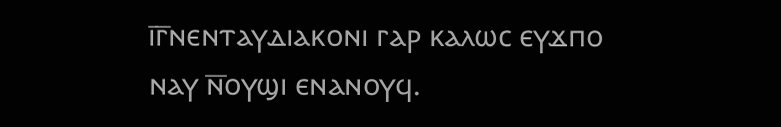ⲓ̅ⲅ̅ⲛⲉⲛⲧⲁⲩⲇⲓⲁⲕⲟⲛⲓ ⲅⲁⲣ ⲕⲁⲗⲱⲥ ⲉⲩϫⲡⲟ ⲛⲁⲩ ⲛ̅ⲟⲩϣⲓ ⲉⲛⲁⲛⲟⲩϥ.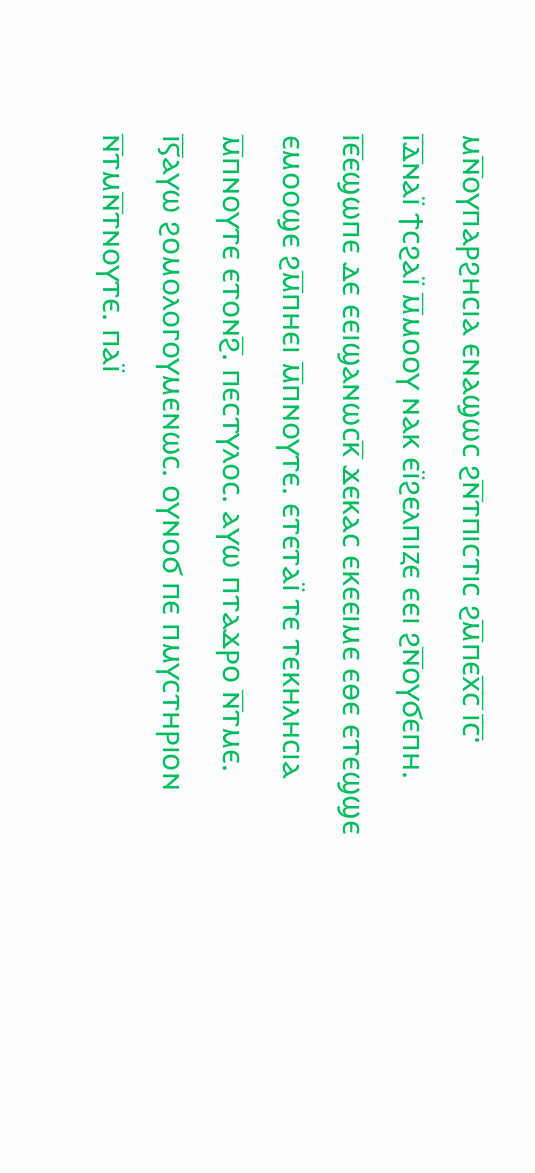ⲙⲛ̅ⲟⲩⲡⲁⲣϩⲏⲥⲓⲁ ⲉⲛⲁϣⲱⲥ ϩⲛ̅ⲧⲡⲓⲥⲧⲓⲥ ϩⲙ̅ⲡⲉⲭ̅ⲥ̅ ⲓ̅ⲥ̅·
ⲓ̅ⲇ̅ⲛⲁⲓ̈ ϯⲥϩⲁⲓ̈ ⲙ̅ⲙⲟⲟⲩ ⲛⲁⲕ ⲉⲓ̈ϩⲉⲗⲡⲓⲍⲉ ⲉⲉⲓ ϩⲛ̅ⲟⲩϭⲉⲡⲏ.
ⲓ̅ⲉ̅ⲉϣⲱⲡⲉ ⲇⲉ ⲉⲉⲓϣⲁⲛⲱⲥⲕ̅ ϫⲉⲕⲁⲥ ⲉⲕⲉⲉⲓⲙⲉ ⲉⲑⲉ ⲉⲧⲉϣϣⲉ ⲉⲙⲟⲟϣⲉ ϩⲙ̅ⲡⲏⲉⲓ ⲙ̅ⲡⲛⲟⲩⲧⲉ. ⲉⲧⲉⲧⲁⲓ̈ ⲧⲉ ⲧⲉⲕⲏⲗⲏⲥⲓⲁ ⲙ̅ⲡⲛⲟⲩⲧⲉ ⲉⲧⲟⲛϩ̅. ⲡⲉⲥⲧⲩⲗⲟⲥ. ⲁⲩⲱ ⲡⲧⲁϫⲣⲟ ⲛ̅ⲧⲙⲉ.
ⲓ̅ⲋ̅ⲁⲩⲱ ϩⲟⲙⲟⲗⲟⲅⲟⲩⲙⲉⲛⲱⲥ. ⲟⲩⲛⲟϭ ⲡⲉ ⲡⲙⲩⲥⲧⲏⲣⲓⲟⲛ ⲛ̅ⲧⲙⲛ̅ⲧⲛⲟⲩⲧⲉ. ⲡⲁⲓ̈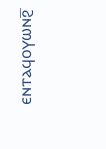ⲉⲛⲧⲁϥⲟⲩⲱⲛϩ̅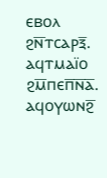ⲉⲃⲟⲗ ϩⲛ̅ⲧⲥⲁⲣⲝ̅. ⲁϥⲧⲙⲁⲓ̈ⲟ ϩⲙ̅ⲡⲉⲡ̅ⲛ̅ⲁ̅. ⲁϥⲟⲩⲱⲛϩ̅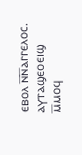ⲉⲃⲟⲗ ⲛ̅ⲛ̅ⲁⲅⲅⲉⲗⲟⲥ. ⲁⲩⲧⲁϣⲉⲟⲉⲓϣ ⲙ̅ⲙⲟϥ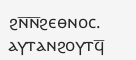ϩⲛ̅ⲛ̅ϩⲉⲑⲛⲟⲥ. ⲁⲩⲧⲁⲛϩⲟⲩⲧϥ̅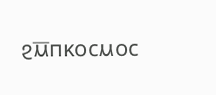ϩⲙ̅ⲡⲕⲟⲥⲙⲟⲥ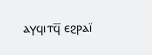ⲁⲩϥⲓⲧϥ̅ ⲉϩⲣⲁⲓ̈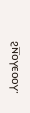ϩⲛ̅ⲟⲩⲉⲟⲟⲩ·